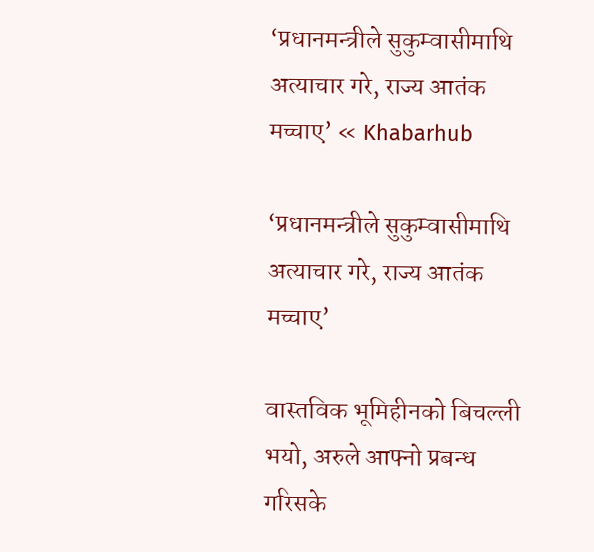‘प्रधानमन्त्रीले सुकुम्वासीमाथि अत्याचार गरे, राज्य आतंक मच्चाए’ « Khabarhub

‘प्रधानमन्त्रीले सुकुम्वासीमाथि अत्याचार गरे, राज्य आतंक मच्चाए’

वास्तविक भूमिहीनको बिचल्ली भयो, अरुले आफ्नो प्रबन्ध गरिसके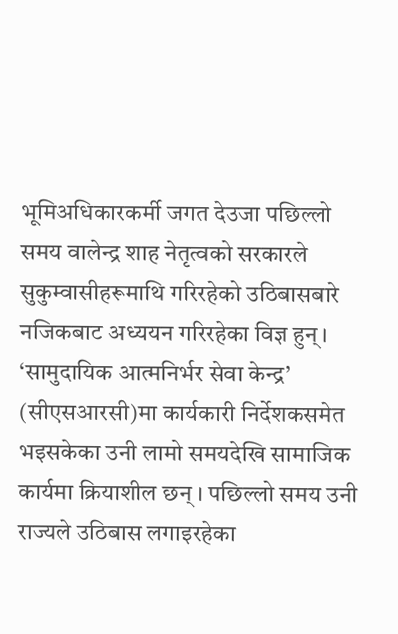भूमिअधिकारकर्मी जगत देउजा पछिल्लो समय वालेन्द्र शाह नेतृत्वको सरकारले सुकुम्वासीहरूमाथि गरिरहेको उठिबासबारे नजिकबाट अध्ययन गरिरहेका विज्ञ हुन्। ‘सामुदायिक आत्मनिर्भर सेवा केन्द्र’ (सीएसआरसी)मा कार्यकारी निर्देशकसमेत भइसकेका उनी लामो समयदेखि सामाजिक कार्यमा क्रियाशील छन् । पछिल्लो समय उनी राज्यले उठिबास लगाइरहेका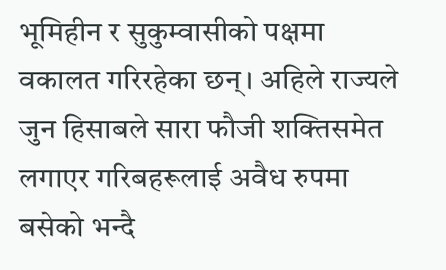भूमिहीन र सुकुम्वासीको पक्षमा वकालत गरिरहेका छन्। अहिले राज्यले जुन हिसाबले सारा फौजी शक्तिसमेत लगाएर गरिबहरूलाई अवैध रुपमा बसेको भन्दै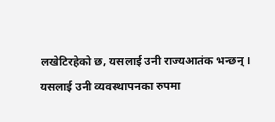लखेटिरहेको छ, यसलाई उनी राज्यआतंक भन्छन् । यसलाई उनी व्यवस्थापनका रुपमा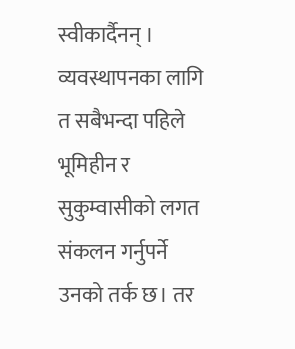स्वीकार्दैनन् । व्यवस्थापनका लागि त सबैभन्दा पहिले भूमिहीन र सुकुम्वासीको लगत संकलन गर्नुपर्ने उनको तर्क छ। तर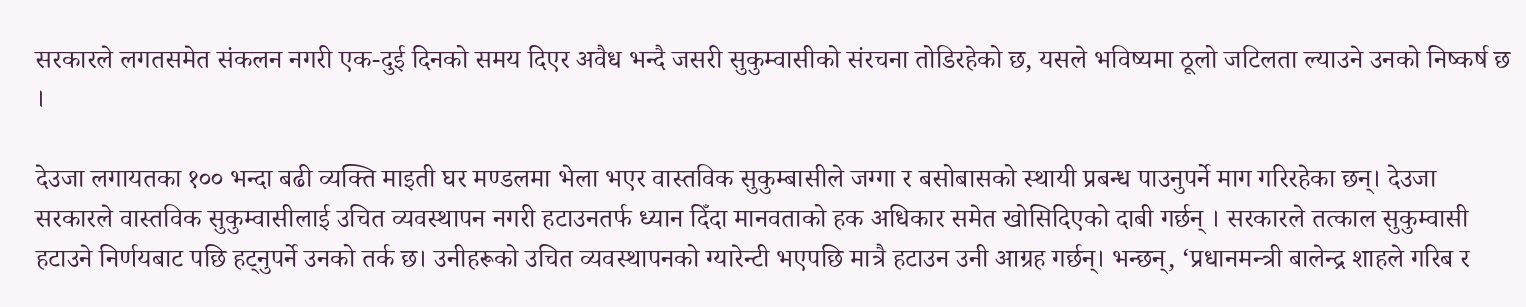सरकारले लगतसमेत संकलन नगरी एक-दुई दिनको समय दिएर अवैध भन्दै जसरी सुकुम्वासीको संरचना तोडिरहेको छ, यसले भविष्यमा ठूलो जटिलता ल्याउने उनको निष्कर्ष छ ।

देउजा लगायतका १०० भन्दा बढी व्यक्ति माइती घर मण्डलमा भेला भएर वास्तविक सुकुम्बासीले जग्गा र बसोबासको स्थायी प्रबन्ध पाउनुपर्ने माग गरिरहेका छन्। देउजा सरकारले वास्तविक सुकुम्वासीलाई उचित व्यवस्थापन नगरी हटाउनतर्फ ध्यान दिँदा मानवताको हक अधिकार समेत खोसिदिएको दाबी गर्छन् । सरकारले तत्काल सुकुम्वासी हटाउने निर्णयबाट पछि हट्नुपर्ने उनको तर्क छ। उनीहरूको उचित व्यवस्थापनको ग्यारेन्टी भएपछि मात्रै हटाउन उनी आग्रह गर्छन्। भन्छन्, ‘प्रधानमन्त्री बालेन्द्र शाहले गरिब र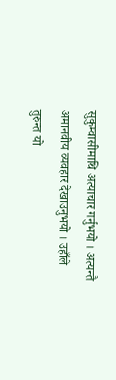सुकुम्वासीमाथि अत्याचार गर्नुभयो । अत्यन्तै अमानवीय व्यवहार देखाउनुभयो । उहाँले तुरुन्त यो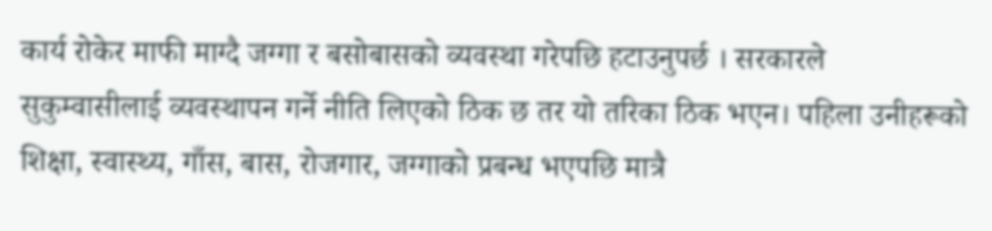कार्य रोकेर माफी माग्दै जग्गा र बसोबासको व्यवस्था गरेपछि हटाउनुपर्छ । सरकारले सुकुम्वासीलाई व्यवस्थापन गर्ने नीति लिएको ठिक छ तर यो तरिका ठिक भएन। पहिला उनीहरूको शिक्षा, स्वास्थ्य, गाँस, बास, रोजगार, जग्गाको प्रबन्ध भएपछि मात्रै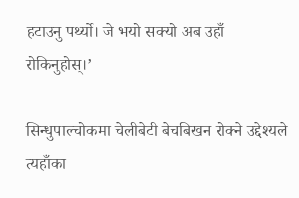हटाउनु पर्थ्यो। जे भयो सक्यो अब उहाँ रोकिनुहोस्।’

सिन्धुपाल्चोकमा चेलीबेटी बेचबिखन रोक्ने उद्देश्यले त्यहाँका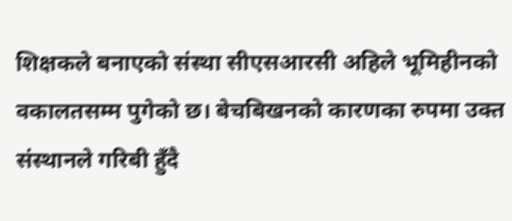शिक्षकले बनाएको संस्था सीएसआरसी अहिले भूमिहीनको वकालतसम्म पुगेको छ। बेचबिखनको कारणका रुपमा उक्त संस्थानले गरिबी हुँदै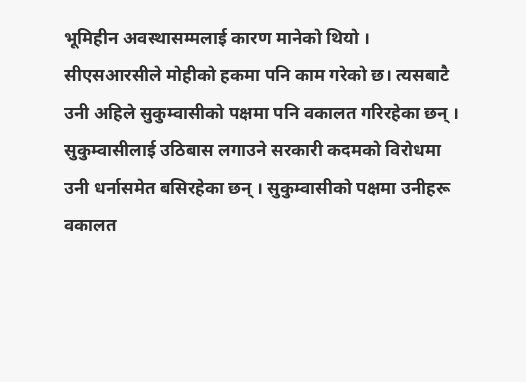भूमिहीन अवस्थासम्मलाई कारण मानेको थियो । सीएसआरसीले मोहीको हकमा पनि काम गरेको छ। त्यसबाटै उनी अहिले सुकुम्वासीको पक्षमा पनि वकालत गरिरहेका छन् । सुकुम्वासीलाई उठिबास लगाउने सरकारी कदमको विरोधमा उनी धर्नासमेत बसिरहेका छन् । सुकुम्वासीको पक्षमा उनीहरू वकालत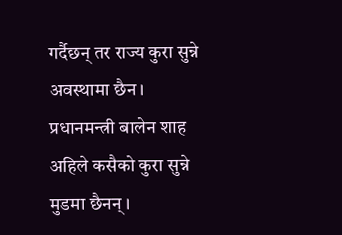गर्दैछन् तर राज्य कुरा सुन्ने अवस्थामा छैन। प्रधानमन्त्री बालेन शाह अहिले कसैको कुरा सुन्ने मुडमा छैनन् ।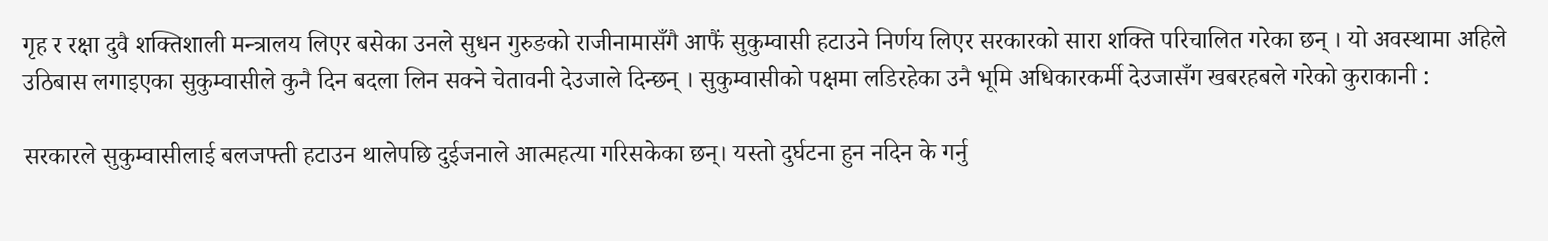गृह र रक्षा दुवै शक्तिशाली मन्त्रालय लिएर बसेका उनले सुधन गुरुङको राजीनामासँगै आफैं सुकुम्वासी हटाउने निर्णय लिएर सरकारको सारा शक्ति परिचालित गरेका छन् । यो अवस्थामा अहिले उठिबास लगाइएका सुकुम्वासीले कुनै दिन बदला लिन सक्ने चेतावनी देउजाले दिन्छन् । सुकुम्वासीको पक्षमा लडिरहेका उनै भूमि अधिकारकर्मी देउजासँग खबरहबले गरेको कुराकानी :

सरकारले सुकुम्वासीलाई बलजफ्ती हटाउन थालेपछि दुईजनाले आत्महत्या गरिसकेका छन्। यस्तो दुर्घटना हुन नदिन के गर्नु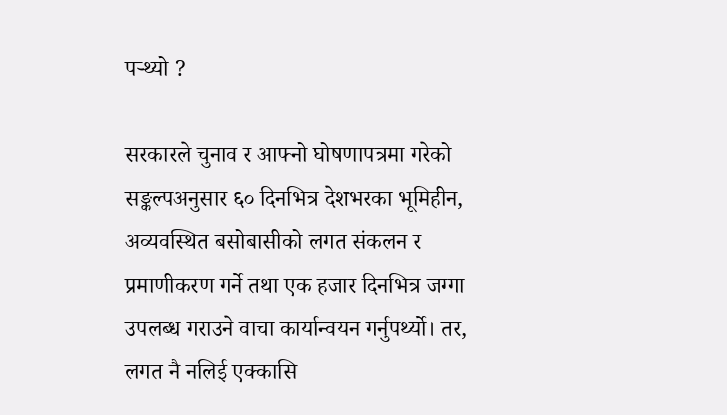पर्‍थ्यो ?

सरकारले चुनाव र आफ्नो घोषणापत्रमा गरेको सङ्कल्पअनुसार ६० दिनभित्र देशभरका भूमिहीन, अव्यवस्थित बसोबासीको लगत संकलन र प्रमाणीकरण गर्ने तथा एक हजार दिनभित्र जग्गा उपलब्ध गराउने वाचा कार्यान्वयन गर्नुपर्थ्यो। तर, लगत नै नलिई एक्कासि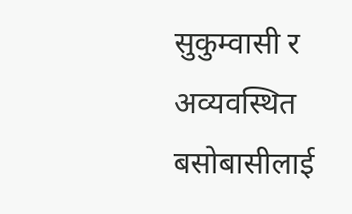सुकुम्वासी र अव्यवस्थित बसोबासीलाई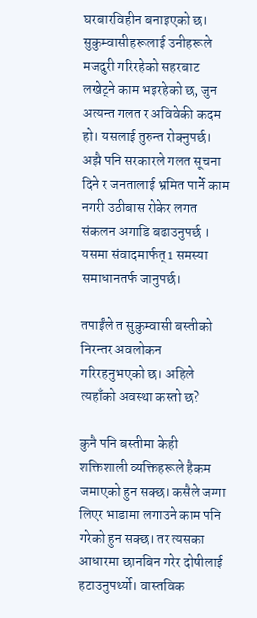घरबारविहीन बनाइएको छ। सुकुम्वासीहरूलाई उनीहरूले मजदुरी गरिरहेको सहरबाट लखेट्ने काम भइरहेको छ, जुन अत्यन्त गलत र अविवेकी कदम हो। यसलाई तुरुन्त रोक्नुपर्छ। अझै पनि सरकारले गलत सूचना दिने र जनतालाई भ्रमित पार्ने काम नगरी उठीबास रोकेर लगत संकलन अगाडि बढाउनुपर्छ । यसमा संवादमार्फत्1 समस्या समाधानतर्फ जानुपर्छ।

तपाईंले त सुकुम्वासी बस्तीको निरन्तर अवलोकन गरिरहनुभएको छ। अहिले त्यहाँको अवस्था कस्तो छ?

कुनै पनि बस्तीमा केही शक्तिशाली व्यक्तिहरूले हैकम जमाएको हुन सक्छ। कसैले जग्गा लिएर भाडामा लगाउने काम पनि गरेको हुन सक्छ। तर त्यसका आधारमा छानबिन गरेर दोषीलाई हटाउनुपर्थ्यो। वास्तविक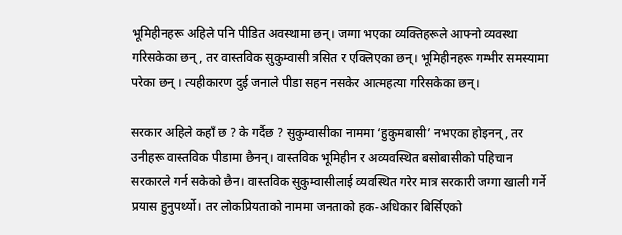भूमिहीनहरू अहिले पनि पीडित अवस्थामा छन्। जग्गा भएका व्यक्तिहरूले आफ्नो व्यवस्था गरिसकेका छन्, तर वास्तविक सुकुम्वासी त्रसित र एक्लिएका छन्। भूमिहीनहरू गम्भीर समस्यामा परेका छन् । त्यहीकारण दुई जनाले पीडा सहन नसकेर आत्महत्या गरिसकेका छन्।

सरकार अहिले कहाँ छ ? के गर्दैछ ? सुकुम्वासीका नाममा ‘हुकुमबासी’ नभएका होइनन्, तर उनीहरू वास्तविक पीडामा छैनन्। वास्तविक भूमिहीन र अव्यवस्थित बसोबासीको पहिचान सरकारले गर्न सकेको छैन। वास्तविक सुकुम्वासीलाई व्यवस्थित गरेर मात्र सरकारी जग्गा खाली गर्ने प्रयास हुनुपर्थ्यो। तर लोकप्रियताको नाममा जनताको हक-अधिकार बिर्सिएको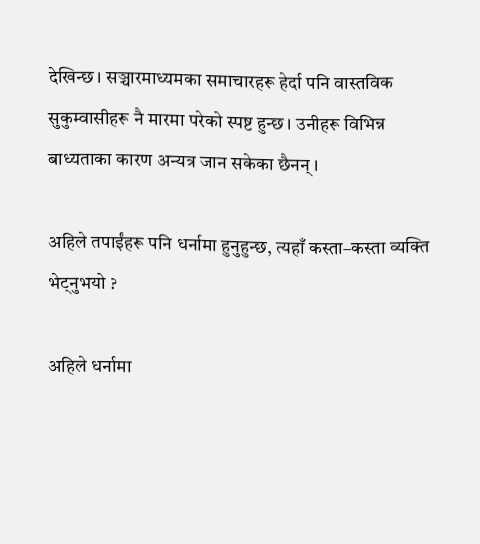देखिन्छ। सञ्चारमाध्यमका समाचारहरू हेर्दा पनि वास्तविक सुकुम्वासीहरू नै मारमा परेको स्पष्ट हुन्छ। उनीहरू विभिन्न बाध्यताका कारण अन्यत्र जान सकेका छैनन्।

अहिले तपाईंहरू पनि धर्नामा हुनुहुन्छ, त्यहाँ कस्ता–कस्ता व्यक्ति भेट्नुभयो ?

अहिले धर्नामा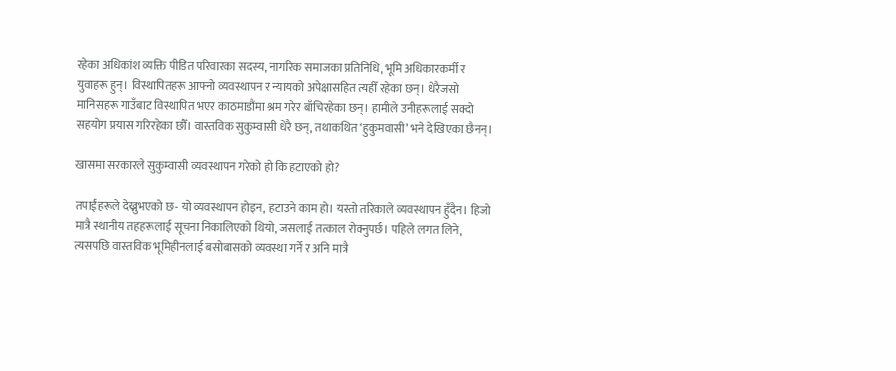रहेका अधिकांश व्यक्ति पीडित परिवारका सदस्य, नागरिक समाजका प्रतिनिधि, भूमि अधिकारकर्मी र युवाहरू हुन्। विस्थापितहरू आफ्नो व्यवस्थापन र न्यायको अपेक्षासहित त्यहीँ रहेका छन्। धेरैजसो मानिसहरू गाउँबाट विस्थापित भएर काठमाडौंमा श्रम गरेर बाँचिरहेका छन्। हामीले उनीहरूलाई सक्दो सहयोग प्रयास गरिरहेका छौँ। वास्तविक सुकुम्वासी धेरै छन्, तथाकथित ‘हुकुमवासी’ भने देखिएका छैनन्।

खासमा सरकारले सुकुम्वासी व्यवस्थापन गरेको हो कि हटाएको हो?

तपाईंहरूले देख्नुभएको छ- यो व्यवस्थापन होइन, हटाउने काम हो। यस्तो तरिकाले व्यवस्थापन हुँदैन। हिजो मात्रै स्थानीय तहहरूलाई सूचना निकालिएको थियो, जसलाई तत्काल रोक्नुपर्छ। पहिले लगत लिने, त्यसपछि वास्तविक भूमिहीनलाई बसोबासको व्यवस्था गर्ने र अनि मात्रै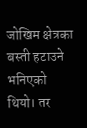जोखिम क्षेत्रका बस्ती हटाउने भनिएको थियो। तर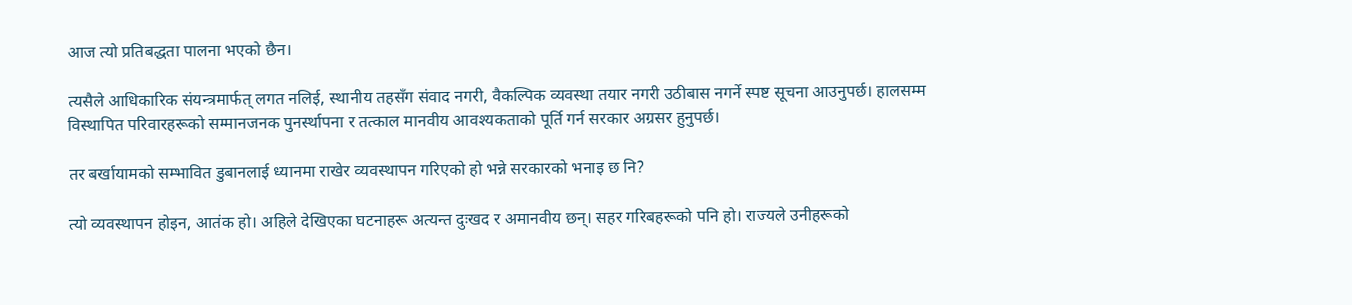आज त्यो प्रतिबद्धता पालना भएको छैन।

त्यसैले आधिकारिक संयन्त्रमार्फत् लगत नलिई, स्थानीय तहसँग संवाद नगरी, वैकल्पिक व्यवस्था तयार नगरी उठीबास नगर्ने स्पष्ट सूचना आउनुपर्छ। हालसम्म विस्थापित परिवारहरूको सम्मानजनक पुनर्स्थापना र तत्काल मानवीय आवश्यकताको पूर्ति गर्न सरकार अग्रसर हुनुपर्छ।

तर बर्खायामको सम्भावित डुबानलाई ध्यानमा राखेर व्यवस्थापन गरिएको हो भन्ने सरकारको भनाइ छ नि?

त्यो व्यवस्थापन होइन, आतंक हो। अहिले देखिएका घटनाहरू अत्यन्त दुःखद र अमानवीय छन्। सहर गरिबहरूको पनि हो। राज्यले उनीहरूको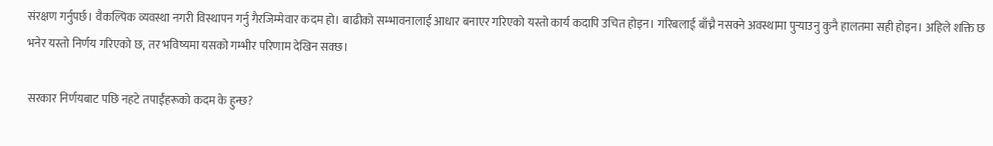संरक्षण गर्नुपर्छ। वैकल्पिक व्यवस्था नगरी विस्थापन गर्नु गैरजिम्मेवार कदम हो। बाढीको सम्भावनालाई आधार बनाएर गरिएको यस्तो कार्य कदापि उचित होइन। गरिबलाई बाँच्नै नसक्ने अवस्थामा पुर्‍याउनु कुनै हालतमा सही होइन। अहिले शक्ति छ भनेर यस्तो निर्णय गरिएको छ, तर भविष्यमा यसको गम्भीर परिणाम देखिन सक्छ।

सरकार निर्णयबाट पछि नहटे तपाईंहरूको कदम के हुन्छ?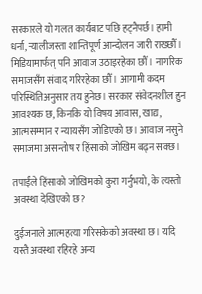सरकारले यो गलत कार्यबाट पछि हट्नैपर्छ। हामी धर्ना, र्‍यालीजस्ता शान्तिपूर्ण आन्दोलन जारी राख्छौँ। मिडियामार्फत् पनि आवाज उठाइरहेका छौँ। नागरिक समाजसँग संवाद गरिरहेका छौँ। आगामी कदम परिस्थितिअनुसार तय हुनेछ। सरकार संवेदनशील हुन आवश्यक छ, किनकि यो विषय आवास, खाद्य, आत्मसम्मान र न्यायसँग जोडिएको छ। आवाज नसुने समाजमा असन्तोष र हिंसाको जोखिम बढ्न सक्छ।

तपाईंले हिंसाको जोखिमको कुरा गर्नुभयो, के त्यस्तो अवस्था देखिएको छ?

दुईजनाले आत्महत्या गरिसकेको अवस्था छ। यदि यस्तै अवस्था रहिरहे अन्य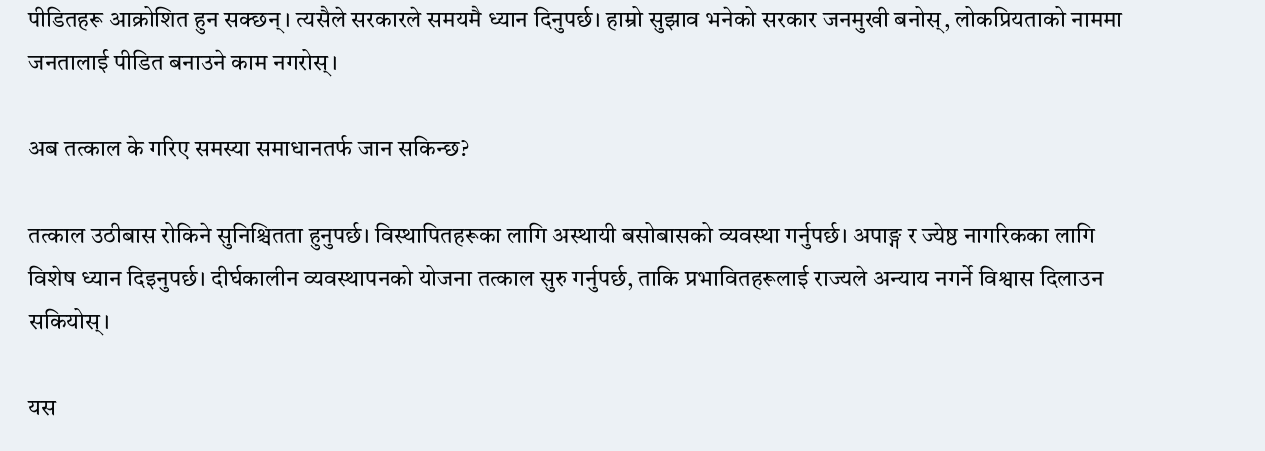पीडितहरू आक्रोशित हुन सक्छन्। त्यसैले सरकारले समयमै ध्यान दिनुपर्छ। हाम्रो सुझाव भनेको सरकार जनमुखी बनोस्, लोकप्रियताको नाममा जनतालाई पीडित बनाउने काम नगरोस्।

अब तत्काल के गरिए समस्या समाधानतर्फ जान सकिन्छ?

तत्काल उठीबास रोकिने सुनिश्चितता हुनुपर्छ। विस्थापितहरूका लागि अस्थायी बसोबासको व्यवस्था गर्नुपर्छ। अपाङ्ग र ज्येष्ठ नागरिकका लागि विशेष ध्यान दिइनुपर्छ। दीर्घकालीन व्यवस्थापनको योजना तत्काल सुरु गर्नुपर्छ, ताकि प्रभावितहरूलाई राज्यले अन्याय नगर्ने विश्वास दिलाउन सकियोस्।

यस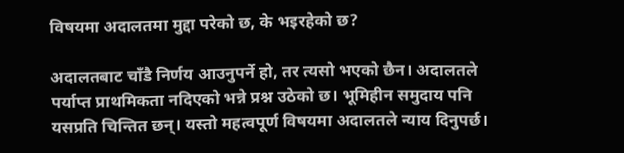विषयमा अदालतमा मुद्दा परेको छ, के भइरहेको छ?

अदालतबाट चाँडै निर्णय आउनुपर्ने हो, तर त्यसो भएको छैन। अदालतले पर्याप्त प्राथमिकता नदिएको भन्ने प्रश्न उठेको छ। भूमिहीन समुदाय पनि यसप्रति चिन्तित छन्। यस्तो महत्वपूर्ण विषयमा अदालतले न्याय दिनुपर्छ।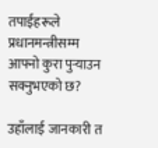तपाईंहरूले प्रधानमन्त्रीसम्म आफ्नो कुरा पुर्‍याउन सक्नुभएको छ?

उहाँलाई जानकारी त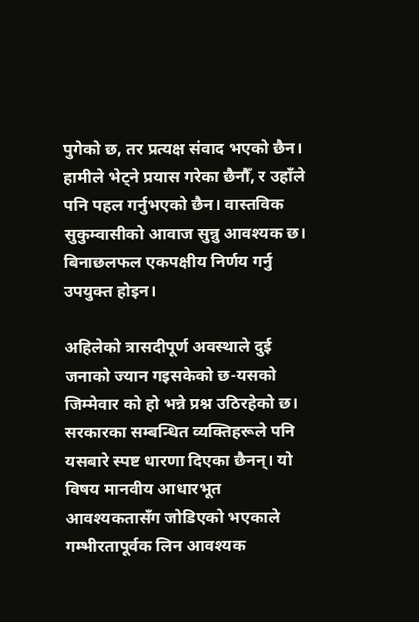पुगेको छ, तर प्रत्यक्ष संवाद भएको छैन। हामीले भेट्ने प्रयास गरेका छैनौँ, र उहाँले पनि पहल गर्नुभएको छैन। वास्तविक सुकुम्वासीको आवाज सुन्नु आवश्यक छ। बिनाछलफल एकपक्षीय निर्णय गर्नु उपयुक्त होइन।

अहिलेको त्रासदीपूर्ण अवस्थाले दुई जनाको ज्यान गइसकेको छ-यसको जिम्मेवार को हो भन्ने प्रश्न उठिरहेको छ। सरकारका सम्बन्धित व्यक्तिहरूले पनि यसबारे स्पष्ट धारणा दिएका छैनन्। यो विषय मानवीय आधारभूत आवश्यकतासँग जोडिएको भएकाले गम्भीरतापूर्वक लिन आवश्यक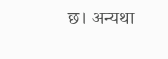छ। अन्यथा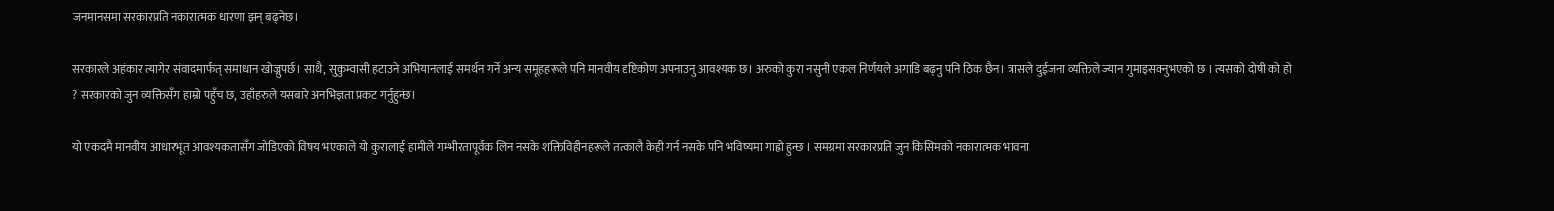जनमानसमा सरकारप्रति नकारात्मक धारणा झन् बढ्नेछ।

सरकारले अहंकार त्यागेर संवादमार्फत् समाधान खोज्नुपर्छ। साथै, सुकुम्वासी हटाउने अभियानलाई समर्थन गर्ने अन्य समूहहरूले पनि मानवीय दृष्टिकोण अपनाउनु आवश्यक छ। अरुको कुरा नसुनी एकल निर्णयले अगाडि बढ्नु पनि ठिक छैन। त्रासले दुईजना व्यक्तिले ज्यान गुमाइसक्नुभएको छ । त्यसको दोषी को हो ? सरकारको जुन व्यक्तिसँग हाम्रो पहुँच छ, उहाँहरुले यसबारे अनभिज्ञता प्रकट गर्नुहुन्छ।

यो एकदमै मानवीय आधारभूत आवश्यकतासँग जोडिएको विषय भएकाले यो कुरालाई हामीले गम्भीरतापूर्वक लिन नसके शक्तिविहीनहरूले तत्कालै केही गर्न नसके पनि भविष्यमा गाह्रो हुन्छ । समग्रमा सरकारप्रति जुन किसिमको नकारात्मक भावना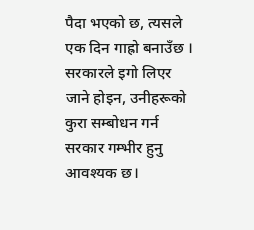पैदा भएको छ, त्यसले एक दिन गाह्रो बनाउँछ । सरकारले इगो लिएर जाने होइन, उनीहरूको कुरा सम्बोधन गर्न सरकार गम्भीर हुनु आवश्यक छ।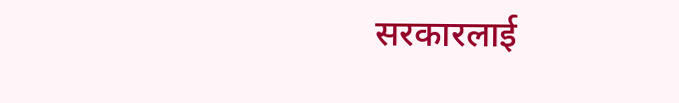सरकारलाई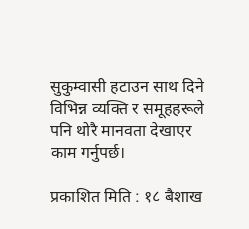सुकुम्वासी हटाउन साथ दिने विभिन्न व्यक्ति र समूहहरूले पनि थोरै मानवता देखाएर काम गर्नुपर्छ।

प्रकाशित मिति : १८ बैशाख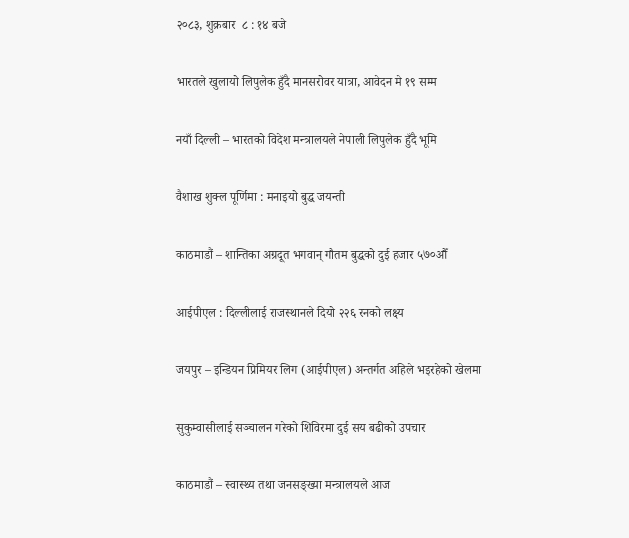२०८३, शुक्रबार  ८ : १४ बजे

भारतले खुलायो लिपुलेक हुँदै मानसरोवर यात्रा, आवेदन मे १९ सम्म

नयाँ दिल्ली – भारतको विदेश मन्त्रालयले नेपाली लिपुलेक हुँदै भूमि

वैशाख शुक्ल पूर्णिमा : मनाइयो बुद्ध जयन्ती

काठमाडौं – शान्तिका अग्रदूत भगवान् गौतम बुद्धको दुई हजार ५७०औँ

आईपीएल : दिल्लीलाई राजस्थानले दियो २२६ रनको लक्ष्य

जयपुर – इन्डियन प्रिमियर लिग (आईपीएल) अन्तर्गत अहिले भइरहेको खेलमा

सुकुम्वासीलाई सञ्चालन गरेको शिविरमा दुई सय बढीको उपचार

काठमाडौं – स्वास्थ्य तथा जनसङ्ख्या मन्त्रालयले आज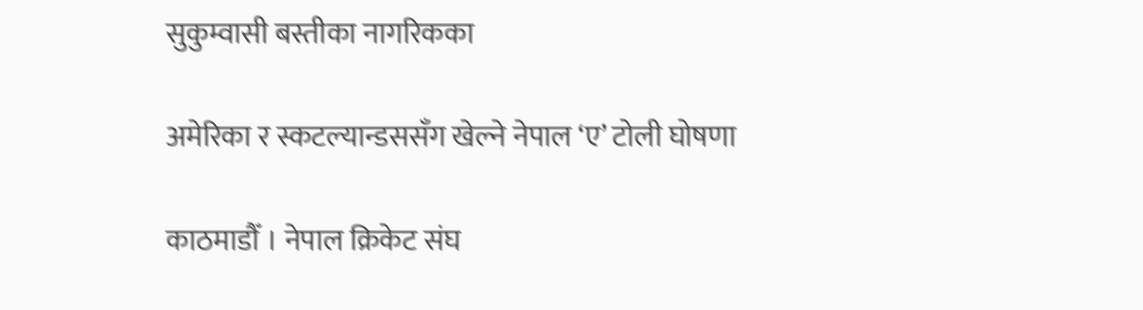सुकुम्वासी बस्तीका नागरिकका

अमेरिका र स्कटल्यान्डससँग खेल्ने नेपाल ‘ए’ टोली घोषणा

काठमाडौँ । नेपाल क्रिकेट संघ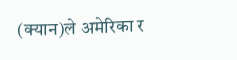(क्यान)ले अमेरिका र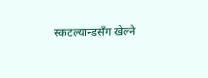स्कटल्यान्डसँग खेल्ने